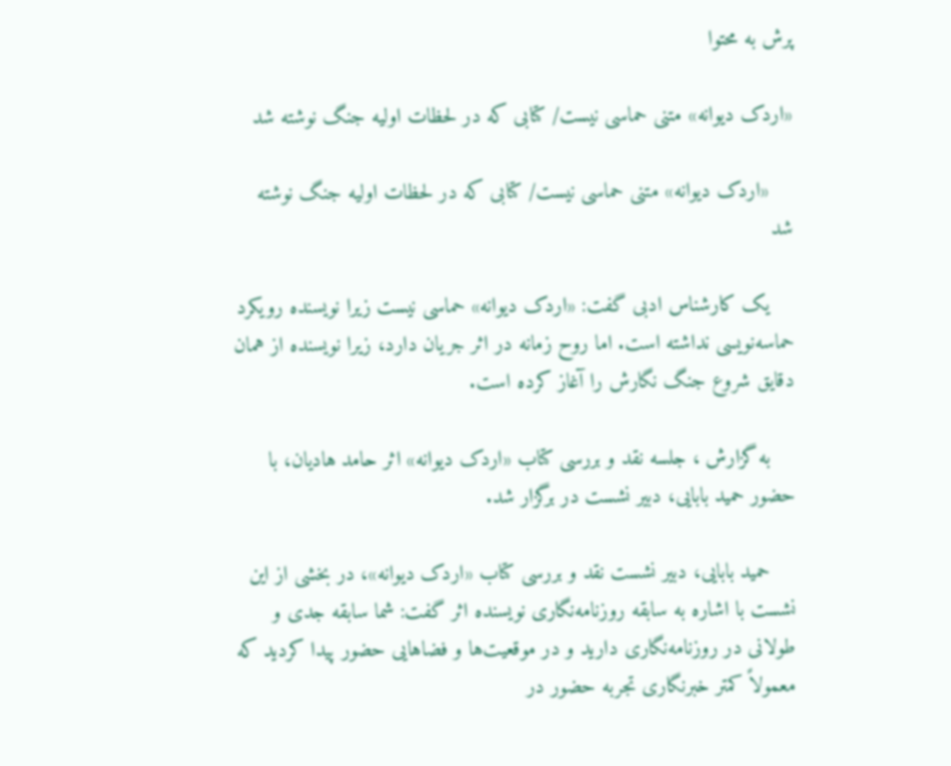پرش به محتوا

«اردک دیوانه» متنی حماسی نیست/ کتابی که در لحظات اولیه جنگ نوشته شد

    «اردک دیوانه» متنی حماسی نیست/ کتابی که در لحظات اولیه جنگ نوشته شد

    یک کارشناس ادبی گفت: «اردک دیوانه» حماسی نیست زیرا نویسنده رویکرد حماسه‌نویسی نداشته است. اما روح زمانه در اثر جریان دارد، زیرا نویسنده از همان دقایق شروع جنگ نگارش را آغاز کرده است.

    به گزارش ، جلسه نقد و بررسی کتاب «اردک دیوانه» اثر حامد هادیان، با حضور حمید بابایی، دبیر نشست در برگزار شد.

    حمید بابایی، دبیر نشست نقد و بررسی کتاب «اردک دیوانه»، در بخشی از این نشست با اشاره به سابقه روزنامه‌نگاری نویسنده اثر گفت: شما سابقه جدی و طولانی در روزنامه‌نگاری دارید و در موقعیت‌ها و فضاهایی حضور پیدا کردید که معمولاً کمتر خبرنگاری تجربه حضور در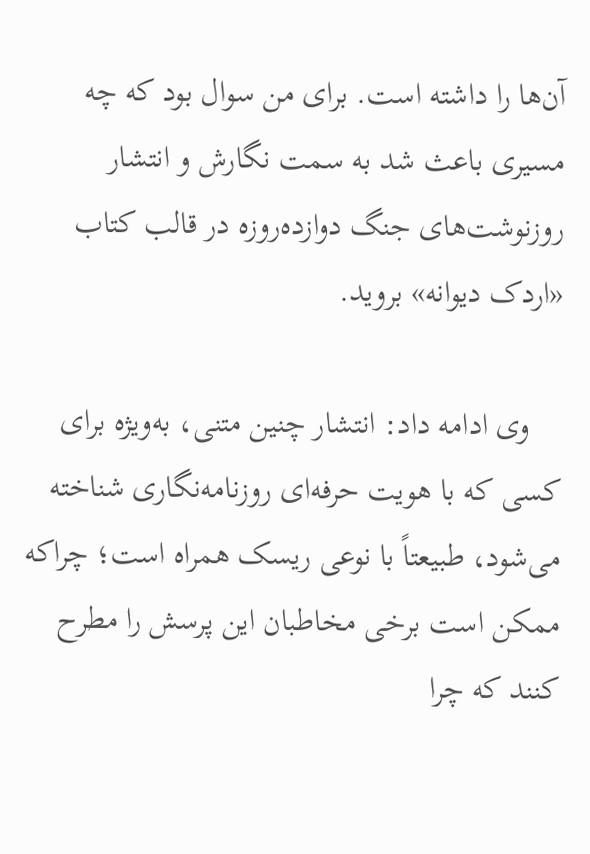آن‌ها را داشته است. برای من سوال بود که چه مسیری باعث شد به سمت نگارش و انتشار روزنوشت‌های جنگ دوازده‌روزه در قالب کتاب «اردک دیوانه» بروید.

    وی ادامه داد: انتشار چنین متنی، به‌ویژه برای کسی که با هویت حرفه‌ای روزنامه‌نگاری شناخته می‌شود، طبیعتاً با نوعی ریسک همراه است؛ چراکه ممکن است برخی مخاطبان این پرسش را مطرح کنند که چرا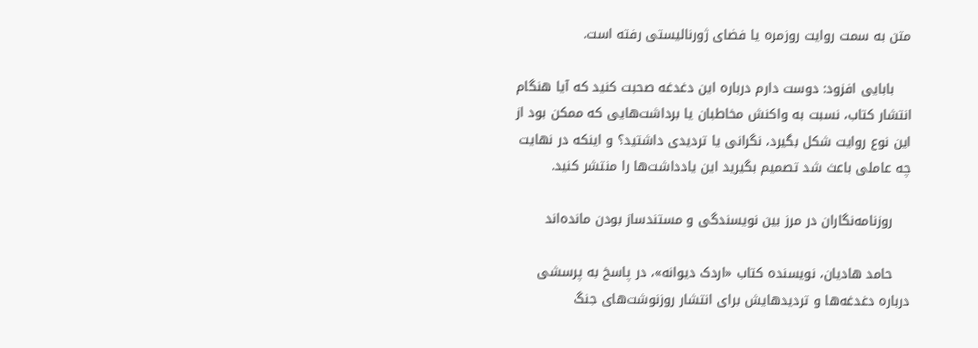متن به سمت روایت روزمره یا فضای ژورنالیستی رفته است.

    بابایی افزود: دوست دارم درباره این دغدغه صحبت کنید که آیا هنگام انتشار کتاب، نسبت به واکنش مخاطبان یا برداشت‌هایی که ممکن بود از این نوع روایت شکل بگیرد، نگرانی یا تردیدی داشتید؟ و اینکه در نهایت چه عاملی باعث شد تصمیم بگیرید این یادداشت‌ها را منتشر کنید.

    روزنامه‌نگاران در مرز بین نویسندگی و مستندساز بودن مانده‌اند

    حامد هادیان، نویسنده کتاب «اردک دیوانه»، در پاسخ به پرسشی درباره دغدغه‌ها و تردیدهایش برای انتشار روزنوشت‌های جنگ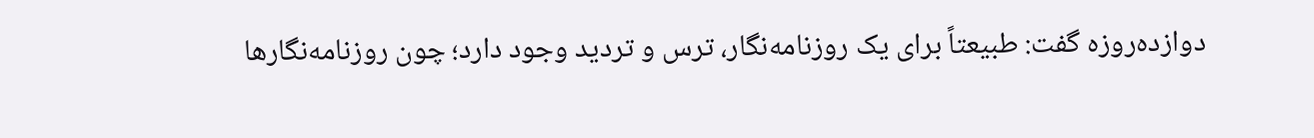دوازده‌روزه گفت: طبیعتاً برای یک روزنامه‌نگار، ترس و تردید وجود دارد؛ چون روزنامه‌نگارها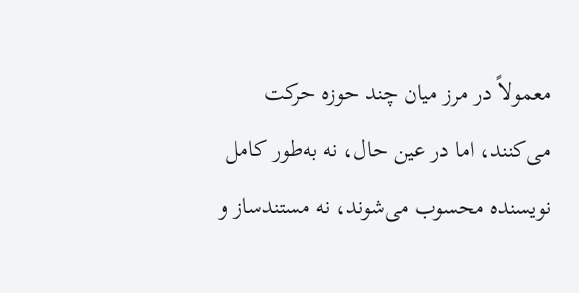معمولاً در مرز میان چند حوزه حرکت می‌کنند، اما در عین حال، نه به‌طور کامل نویسنده محسوب می‌شوند، نه مستندساز و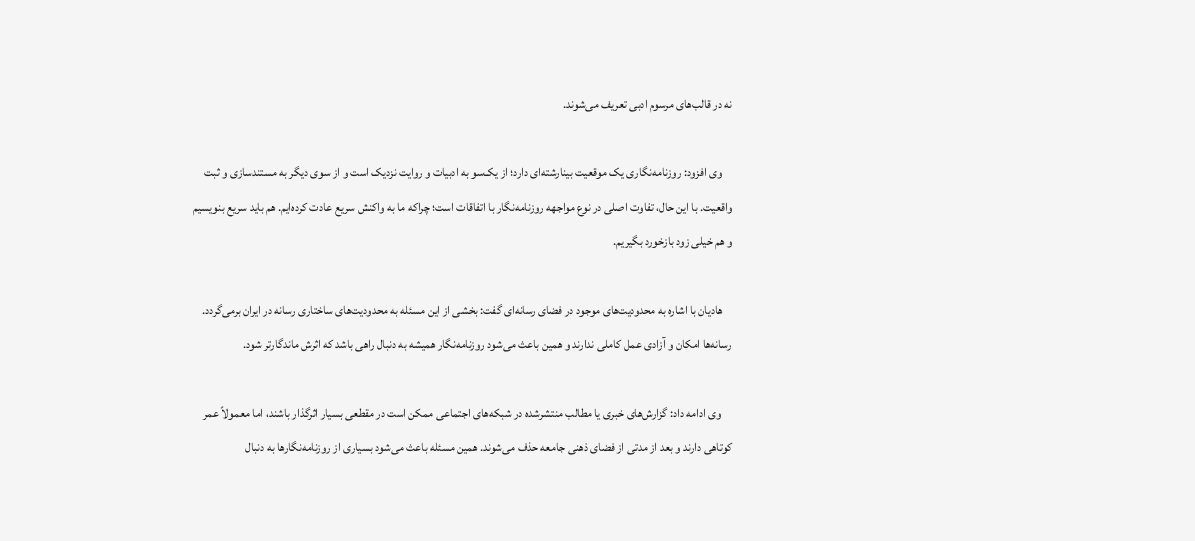نه در قالب‌های مرسوم ادبی تعریف می‌شوند.

    وی افزود: روزنامه‌نگاری یک موقعیت بینارشته‌ای دارد؛ از یک‌سو به ادبیات و روایت نزدیک است و از سوی دیگر به مستندسازی و ثبت واقعیت. با این حال، تفاوت اصلی در نوع مواجهه روزنامه‌نگار با اتفاقات است؛ چراکه ما به واکنش سریع عادت کرده‌ایم. هم باید سریع بنویسیم و هم خیلی زود بازخورد بگیریم.

    هادیان با اشاره به محدودیت‌های موجود در فضای رسانه‌ای گفت: بخشی از این مسئله به محدودیت‌های ساختاری رسانه در ایران برمی‌گردد. رسانه‌ها امکان و آزادی عمل کاملی ندارند و همین باعث می‌شود روزنامه‌نگار همیشه به دنبال راهی باشد که اثرش ماندگارتر شود.

    وی ادامه داد: گزارش‌های خبری یا مطالب منتشرشده در شبکه‌های اجتماعی ممکن است در مقطعی بسیار اثرگذار باشند، اما معمولاً عمر کوتاهی دارند و بعد از مدتی از فضای ذهنی جامعه حذف می‌شوند. همین مسئله باعث می‌شود بسیاری از روزنامه‌نگارها به دنبال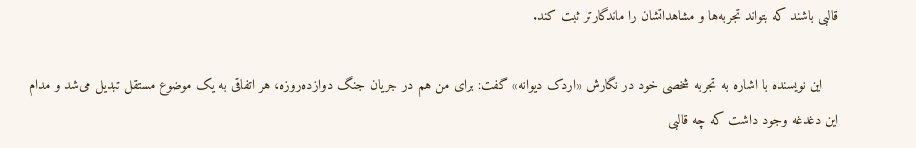قالبی باشند که بتواند تجربه‌ها و مشاهداتشان را ماندگارتر ثبت کند.

    این نویسنده با اشاره به تجربه شخصی خود در نگارش «اردک دیوانه» گفت: برای من هم در جریان جنگ دوازده‌روزه، هر اتفاقی به یک موضوع مستقل تبدیل می‌شد و مدام این دغدغه وجود داشت که چه قالبی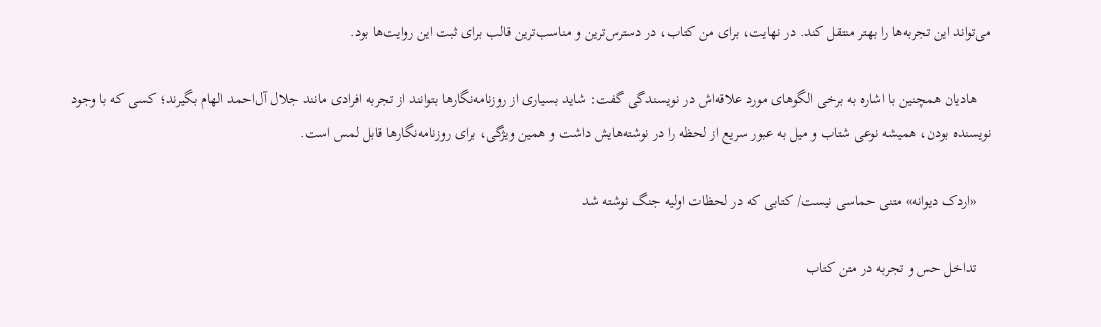می‌تواند این تجربه‌ها را بهتر منتقل کند. در نهایت، برای من کتاب، در دسترس‌ترین و مناسب‌ترین قالب برای ثبت این روایت‌ها بود.

    هادیان همچنین با اشاره به برخی الگوهای مورد علاقه‌اش در نویسندگی گفت: شاید بسیاری از روزنامه‌نگارها بتوانند از تجربه افرادی مانند جلال آل‌احمد الهام بگیرند؛ کسی که با وجود نویسنده بودن، همیشه نوعی شتاب و میل به عبور سریع از لحظه را در نوشته‌هایش داشت و همین ویژگی، برای روزنامه‌نگارها قابل لمس است.

    «اردک دیوانه» متنی حماسی نیست/ کتابی که در لحظات اولیه جنگ نوشته شد

    تداخل حس و تجربه در متن کتاب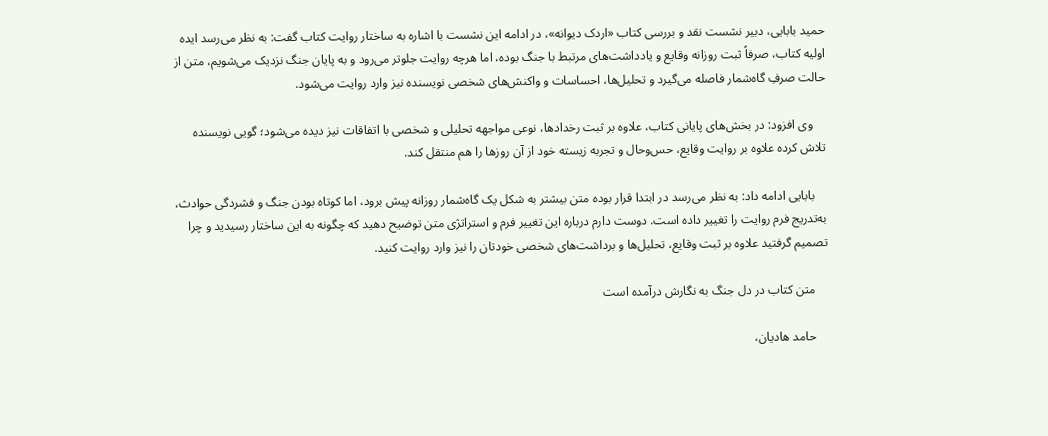حمید بابایی، دبیر نشست نقد و بررسی کتاب «اردک دیوانه»، در ادامه این نشست با اشاره به ساختار روایت کتاب گفت: به نظر می‌رسد ایده اولیه کتاب، صرفاً ثبت روزانه وقایع و یادداشت‌های مرتبط با جنگ بوده، اما هرچه روایت جلوتر می‌رود و به پایان جنگ نزدیک می‌شویم، متن از حالت صرفِ گاه‌شمار فاصله می‌گیرد و تحلیل‌ها، احساسات و واکنش‌های شخصی نویسنده نیز وارد روایت می‌شود.

    وی افزود: در بخش‌های پایانی کتاب، علاوه بر ثبت رخدادها، نوعی مواجهه تحلیلی و شخصی با اتفاقات نیز دیده می‌شود؛ گویی نویسنده تلاش کرده علاوه بر روایت وقایع، حس‌وحال و تجربه زیسته خود از آن روزها را هم منتقل کند.

    بابایی ادامه داد: به نظر می‌رسد در ابتدا قرار بوده متن بیشتر به شکل یک گاه‌شمار روزانه پیش برود، اما کوتاه بودن جنگ و فشردگی حوادث، به‌تدریج فرم روایت را تغییر داده است. دوست دارم درباره این تغییر فرم و استراتژی متن توضیح دهید که چگونه به این ساختار رسیدید و چرا تصمیم گرفتید علاوه بر ثبت وقایع، تحلیل‌ها و برداشت‌های شخصی خودتان را نیز وارد روایت کنید.

    متن کتاب در دل جنگ به نگارش درآمده است

    حامد هادیان،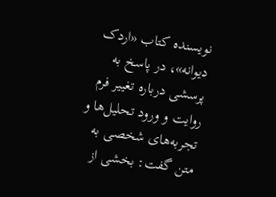نویسنده کتاب «اردک دیوانه»، در پاسخ به پرسشی درباره تغییر فرم روایت و ورود تحلیل‌ها و تجربه‌های شخصی به متن گفت: بخشی از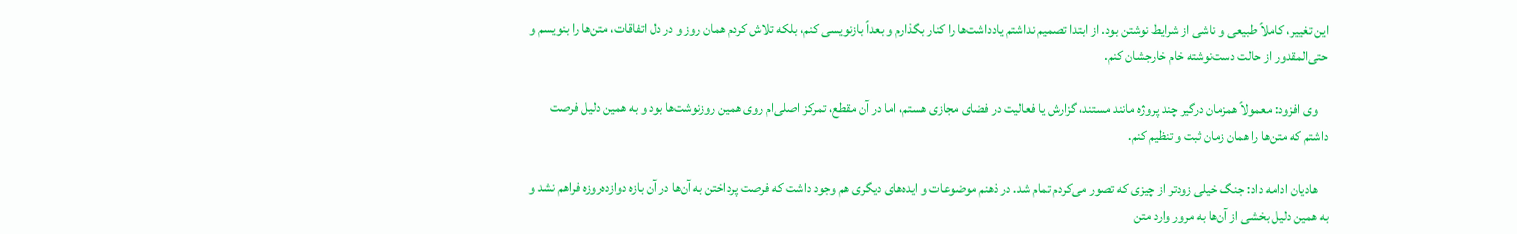این تغییر، کاملاً طبیعی و ناشی از شرایط نوشتن بود. از ابتدا تصمیم نداشتم یادداشت‌ها را کنار بگذارم و بعداً بازنویسی کنم، بلکه تلاش کردم همان روز و در دل اتفاقات، متن‌ها را بنویسم و حتی‌المقدور از حالت دست‌نوشته خام خارجشان کنم.

    وی افزود: معمولاً همزمان درگیر چند پروژه مانند مستند، گزارش یا فعالیت در فضای مجازی هستم، اما در آن مقطع، تمرکز اصلی‌ام روی همین روزنوشت‌ها بود و به همین دلیل فرصت داشتم که متن‌ها را همان زمان ثبت و تنظیم کنم.

    هادیان ادامه داد: جنگ خیلی زودتر از چیزی که تصور می‌کردم تمام شد. در ذهنم موضوعات و ایده‌های دیگری هم وجود داشت که فرصت پرداختن به آن‌ها در آن بازه دوازده‌روزه فراهم نشد و به همین دلیل بخشی از آن‌ها به مرور وارد متن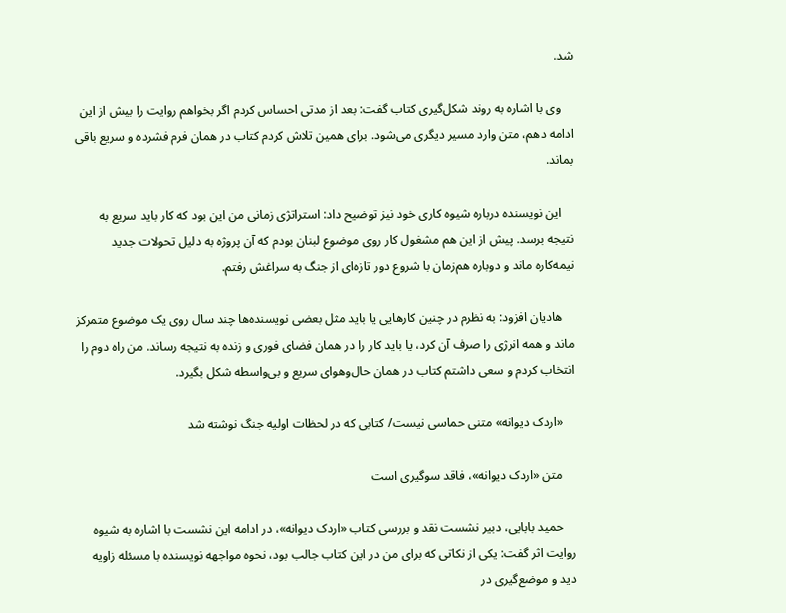شد.

    وی با اشاره به روند شکل‌گیری کتاب گفت: بعد از مدتی احساس کردم اگر بخواهم روایت را بیش از این ادامه دهم، متن وارد مسیر دیگری می‌شود. برای همین تلاش کردم کتاب در همان فرم فشرده و سریع باقی بماند.

    این نویسنده درباره شیوه کاری خود نیز توضیح داد: استراتژی زمانی من این بود که کار باید سریع به نتیجه برسد. پیش از این هم مشغول کار روی موضوع لبنان بودم که آن پروژه به دلیل تحولات جدید نیمه‌کاره ماند و دوباره هم‌زمان با شروع دور تازه‌ای از جنگ به سراغش رفتم.

    هادیان افزود: به نظرم در چنین کارهایی یا باید مثل بعضی نویسنده‌ها چند سال روی یک موضوع متمرکز ماند و همه انرژی را صرف آن کرد، یا باید کار را در همان فضای فوری و زنده به نتیجه رساند. من راه دوم را انتخاب کردم و سعی داشتم کتاب در همان حال‌وهوای سریع و بی‌واسطه شکل بگیرد.

    «اردک دیوانه» متنی حماسی نیست/ کتابی که در لحظات اولیه جنگ نوشته شد

    متن «اردک دیوانه»، فاقد سوگیری است

    حمید بابایی، دبیر نشست نقد و بررسی کتاب «اردک دیوانه»، در ادامه این نشست با اشاره به شیوه روایت اثر گفت: یکی از نکاتی که برای من در این کتاب جالب بود، نحوه مواجهه نویسنده با مسئله زاویه دید و موضع‌گیری در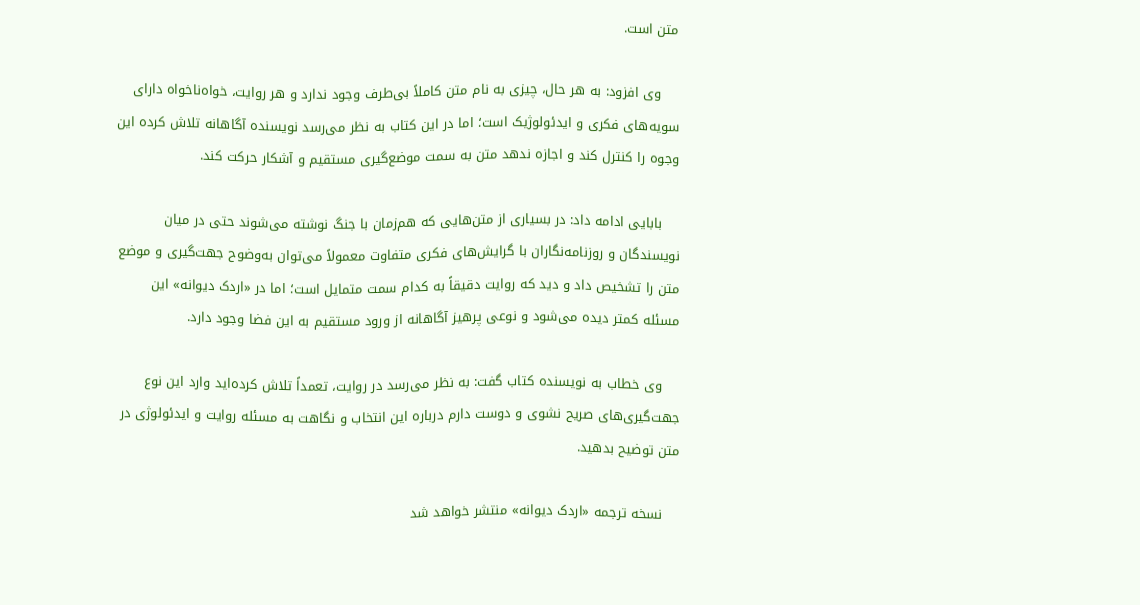متن است.

    وی افزود: به هر حال، چیزی به نام متن کاملاً بی‌طرف وجود ندارد و هر روایت، خواه‌ناخواه دارای سویه‌های فکری و ایدئولوژیک است؛ اما در این کتاب به نظر می‌رسد نویسنده آگاهانه تلاش کرده این وجوه را کنترل کند و اجازه ندهد متن به سمت موضع‌گیری مستقیم و آشکار حرکت کند.

    بابایی ادامه داد: در بسیاری از متن‌هایی که هم‌زمان با جنگ نوشته می‌شوند حتی در میان نویسندگان و روزنامه‌نگاران با گرایش‌های فکری متفاوت معمولاً می‌توان به‌وضوح جهت‌گیری و موضع متن را تشخیص داد و دید که روایت دقیقاً به کدام سمت متمایل است؛ اما در «اردک دیوانه» این مسئله کمتر دیده می‌شود و نوعی پرهیز آگاهانه از ورود مستقیم به این فضا وجود دارد.

    وی خطاب به نویسنده کتاب گفت: به نظر می‌رسد در روایت، تعمداً تلاش کرده‌اید وارد این نوع جهت‌گیری‌های صریح نشوی و دوست دارم درباره این انتخاب و نگاهت به مسئله روایت و ایدئولوژی در متن توضیح بدهید.

    نسخه ترجمه «اردک دیوانه» منتشر خواهد شد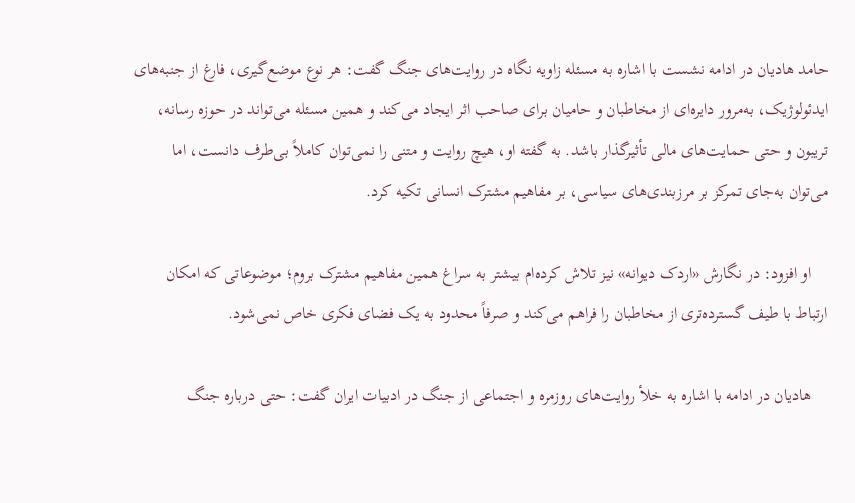حامد هادیان در ادامه نشست با اشاره به مسئله زاویه نگاه در روایت‌های جنگ گفت: هر نوع موضع‌گیری، فارغ از جنبه‌های ایدئولوژیک، به‌مرور دایره‌ای از مخاطبان و حامیان برای صاحب اثر ایجاد می‌کند و همین مسئله می‌تواند در حوزه رسانه، تریبون و حتی حمایت‌های مالی تأثیرگذار باشد. به گفته او، هیچ روایت و متنی را نمی‌توان کاملاً بی‌طرف دانست، اما می‌توان به‌جای تمرکز بر مرزبندی‌های سیاسی، بر مفاهیم مشترک انسانی تکیه کرد.

    او افزود: در نگارش «اردک دیوانه» نیز تلاش کرده‌ام بیشتر به سراغ همین مفاهیم مشترک بروم؛ موضوعاتی که امکان ارتباط با طیف گسترده‌تری از مخاطبان را فراهم می‌کند و صرفاً محدود به یک فضای فکری خاص نمی‌شود.

    هادیان در ادامه با اشاره به خلأ روایت‌های روزمره و اجتماعی از جنگ در ادبیات ایران گفت: حتی درباره جنگ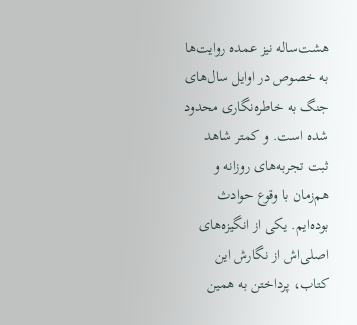هشت‌ساله نیز عمده روایت‌ها به خصوص در اوایل سال‌های جنگ به خاطره‌نگاری محدود شده است. و کمتر شاهد ثبت تجربه‌های روزانه و هم‌زمان با وقوع حوادث بوده‌ایم. یکی از انگیزه‌های اصلی‌اش از نگارش این کتاب، پرداختن به همین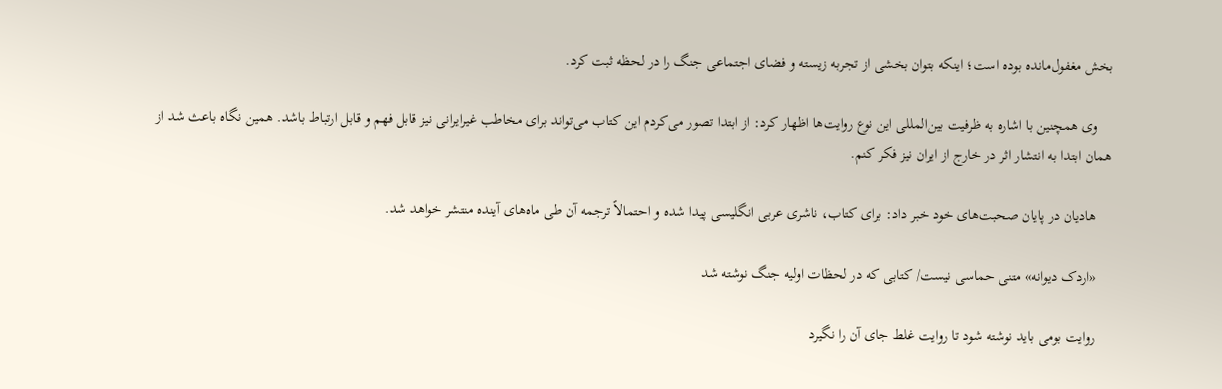بخش مغفول‌مانده بوده است؛ اینکه بتوان بخشی از تجربه زیسته و فضای اجتماعی جنگ را در لحظه ثبت کرد.

    وی همچنین با اشاره به ظرفیت بین‌المللی این نوع روایت‌ها اظهار کرد: از ابتدا تصور می‌کردم این کتاب می‌تواند برای مخاطب غیرایرانی نیز قابل فهم و قابل ارتباط باشد. همین نگاه باعث شد از همان ابتدا به انتشار اثر در خارج از ایران نیز فکر کنم.

    هادیان در پایان صحبت‌های خود خبر داد: برای کتاب، ناشری عربی انگلیسی پیدا شده و احتمالاً ترجمه آن طی ماه‌های آینده منتشر خواهد شد.

    «اردک دیوانه» متنی حماسی نیست/ کتابی که در لحظات اولیه جنگ نوشته شد

    روایت بومی باید نوشته شود تا روایت غلط جای آن را نگیرد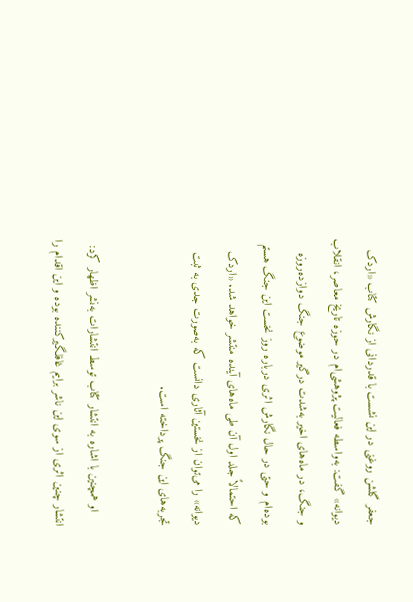جعفر گلشن روغنی در این نشست با قدردانی از نگارش کتاب «اردک دیوانه» گفت: به‌واسطه فعالیت پژوهشی‌ام در حوزه تاریخ معاصر، انقلاب و جنگ، در ماه‌های اخیر به‌شدت درگیر موضوع جنگ دوازده‌روزه بوده‌ام و حتی در حال نگارش اثری درباره روز نخست این جنگ هستم که احتمالاً جلد اول آن طی ماه‌های آینده منتشر خواهد شد. «اردک دیوانه» را می‌توان از نخستین آثاری دانست که به‌صورت جدی به ثبت تجربه‌های این جنگ پرداخته است.

    او همچنین با اشاره به انتشار کتاب توسط انتشارات به‌نشر اظهار کرد: انتشار چنین اثری از سوی این ناشر برایم غافلگیرکننده بوده و این اقدام را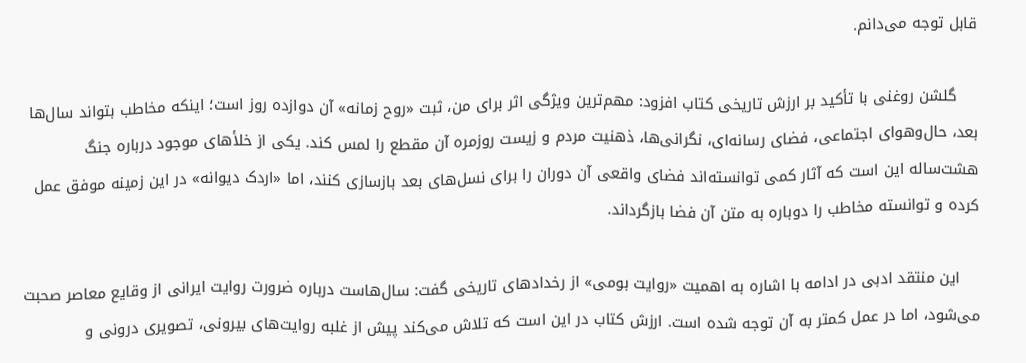قابل توجه می‌دانم.

    گلشن روغنی با تأکید بر ارزش تاریخی کتاب افزود: مهم‌ترین ویژگی اثر برای من، ثبت «روح زمانه» آن دوازده روز است؛ اینکه مخاطب بتواند سال‌ها بعد، حال‌وهوای اجتماعی، فضای رسانه‌ای، نگرانی‌ها، ذهنیت مردم و زیست روزمره آن مقطع را لمس کند. یکی از خلأهای موجود درباره جنگ هشت‌ساله این است که آثار کمی توانسته‌اند فضای واقعی آن دوران را برای نسل‌های بعد بازسازی کنند، اما «اردک دیوانه» در این زمینه موفق عمل کرده و توانسته مخاطب را دوباره به متن آن فضا بازگرداند.

    این منتقد ادبی در ادامه با اشاره به اهمیت «روایت بومی» از رخدادهای تاریخی گفت: سال‌هاست درباره ضرورت روایت ایرانی از وقایع معاصر صحبت می‌شود، اما در عمل کمتر به آن توجه شده است. ارزش کتاب در این است که تلاش می‌کند پیش از غلبه روایت‌های بیرونی، تصویری درونی و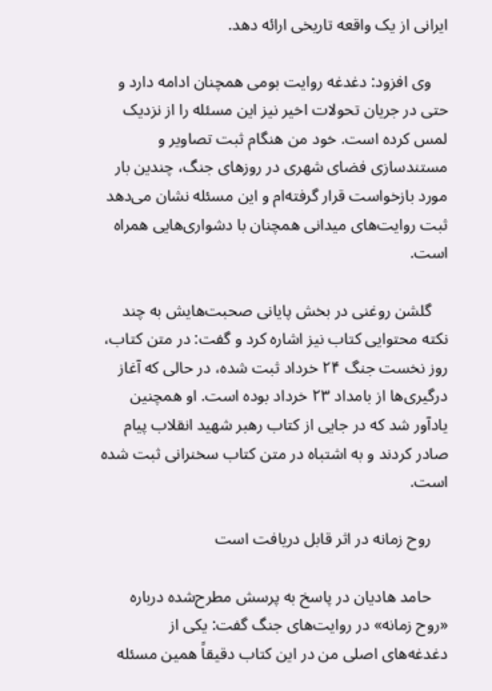ایرانی از یک واقعه تاریخی ارائه دهد.

    وی افزود: دغدغه روایت بومی همچنان ادامه دارد و حتی در جریان تحولات اخیر نیز این مسئله را از نزدیک لمس کرده است. خود من هنگام ثبت تصاویر و مستندسازی فضای شهری در روزهای جنگ، چندین بار مورد بازخواست قرار گرفته‌ام و این مسئله نشان می‌دهد ثبت روایت‌های میدانی همچنان با دشواری‌هایی همراه است.

    گلشن روغنی در بخش پایانی صحبت‌هایش به چند نکته محتوایی کتاب نیز اشاره کرد و گفت: در متن کتاب، روز نخست جنگ ۲۴ خرداد ثبت شده، در حالی که آغاز درگیری‌ها از بامداد ۲۳ خرداد بوده است. او همچنین یادآور شد که در جایی از کتاب رهبر شهید انقلاب پیام صادر کردند و به اشتباه در متن کتاب سخنرانی ثبت شده است.

    روح زمانه در اثر قابل دریافت است

    حامد هادیان در پاسخ به پرسش مطرح‌شده درباره «روح زمانه» در روایت‌های جنگ گفت: یکی از دغدغه‌های اصلی من در این کتاب دقیقاً همین مسئله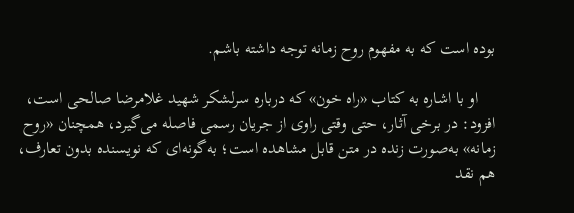بوده است که به مفهوم روح زمانه توجه داشته باشم.

    او با اشاره به کتاب «راه خون» که درباره سرلشکر شهید غلامرضا صالحی است، افزود: در برخی آثار، حتی وقتی راوی از جریان رسمی فاصله می‌گیرد، همچنان «روح زمانه» به‌صورت زنده در متن قابل مشاهده است؛ به‌گونه‌ای که نویسنده بدون تعارف، هم نقد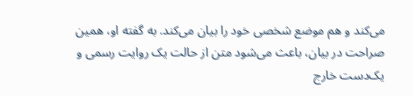می‌کند و هم موضع شخصی خود را بیان می‌کند. به گفته او، همین صراحت در بیان، باعث می‌شود متن از حالت یک روایت رسمی و یک‌دست خارج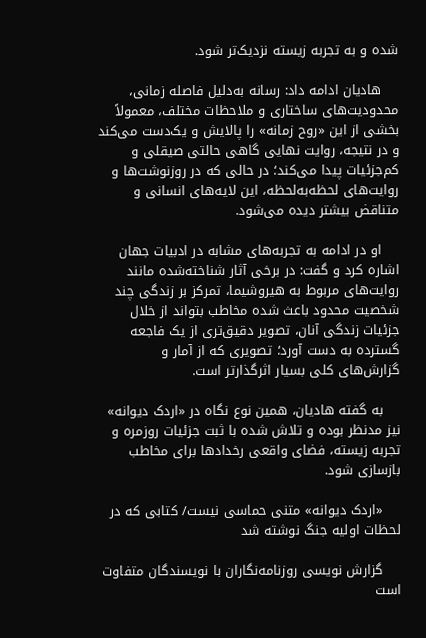شده و به تجربه زیسته نزدیک‌تر شود.

    هادیان ادامه داد: رسانه به‌دلیل فاصله زمانی، محدودیت‌های ساختاری و ملاحظات مختلف، معمولاً بخشی از این «روح زمانه» را پالایش و یک‌دست می‌کند و در نتیجه، روایت نهایی گاهی حالتی صیقلی و کم‌جزئیات پیدا می‌کند؛ در حالی که در روزنوشت‌ها و روایت‌های لحظه‌به‌لحظه، این لایه‌های انسانی و متناقض بیشتر دیده می‌شود.

    او در ادامه به تجربه‌های مشابه در ادبیات جهان اشاره کرد و گفت: در برخی آثار شناخته‌شده مانند روایت‌های مربوط به هیروشیما، تمرکز بر زندگی چند شخصیت محدود باعث شده مخاطب بتواند از خلال جزئیات زندگی آنان، تصویر دقیق‌تری از یک فاجعه گسترده به دست آورد؛ تصویری که از آمار و گزارش‌های کلی بسیار اثرگذارتر است.

    به گفته هادیان، همین نوع نگاه در «اردک دیوانه» نیز مدنظر بوده و تلاش شده با ثبت جزئیات روزمره و تجربه زیسته، فضای واقعی رخدادها برای مخاطب بازسازی شود.

    «اردک دیوانه» متنی حماسی نیست/ کتابی که در لحظات اولیه جنگ نوشته شد

    گزارش نویسی روزنامه‌نگاران با نویسندگان متفاوت است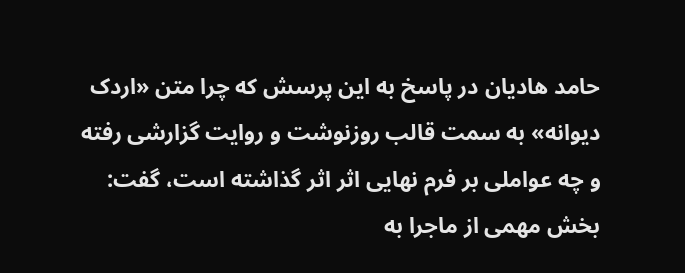حامد هادیان در پاسخ به این پرسش که چرا متن «اردک دیوانه» به سمت قالب روزنوشت و روایت گزارشی رفته و چه عواملی بر فرم نهایی اثر اثر گذاشته است، گفت: بخش مهمی از ماجرا به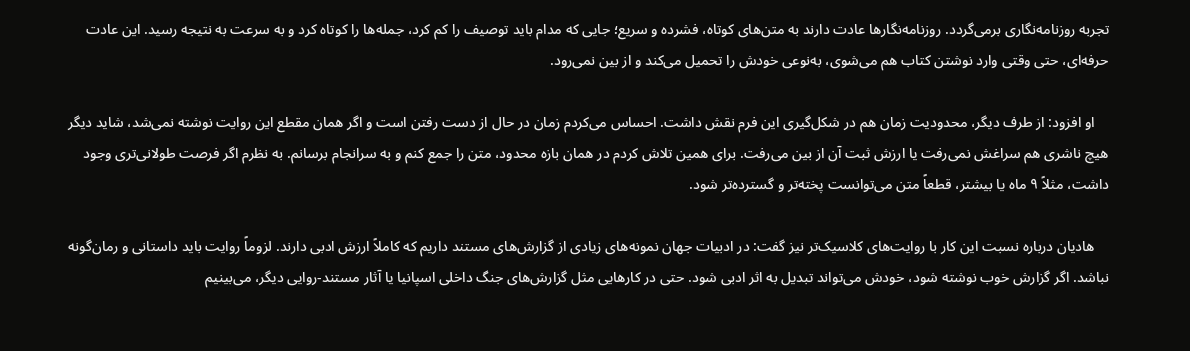تجربه روزنامه‌نگاری برمی‌گردد. روزنامه‌نگارها عادت دارند به متن‌های کوتاه، فشرده و سریع؛ جایی که مدام باید توصیف را کم کرد، جمله‌ها را کوتاه کرد و به سرعت به نتیجه رسید. این عادت حرفه‌ای، حتی وقتی وارد نوشتن کتاب هم می‌شوی، به‌نوعی خودش را تحمیل می‌کند و از بین نمی‌رود.

    او افزود: از طرف دیگر، محدودیت زمان هم در شکل‌گیری این فرم نقش داشت. احساس می‌کردم زمان در حال از دست رفتن است و اگر همان مقطع این روایت نوشته نمی‌شد، شاید دیگر هیچ ناشری هم سراغش نمی‌رفت یا ارزش ثبت آن از بین می‌رفت. برای همین تلاش کردم در همان بازه محدود، متن را جمع کنم و به سرانجام برسانم. به نظرم اگر فرصت طولانی‌تری وجود داشت، مثلاً ۹ ماه یا بیشتر، قطعاً متن می‌توانست پخته‌تر و گسترده‌تر شود.

    هادیان درباره نسبت این کار با روایت‌های کلاسیک‌تر نیز گفت: در ادبیات جهان نمونه‌های زیادی از گزارش‌های مستند داریم که کاملاً ارزش ادبی دارند. لزوماً روایت باید داستانی و رمان‌گونه نباشد. اگر گزارش خوب نوشته شود، خودش می‌تواند تبدیل به اثر ادبی شود. حتی در کارهایی مثل گزارش‌های جنگ داخلی اسپانیا یا آثار مستند-روایی دیگر، می‌بینیم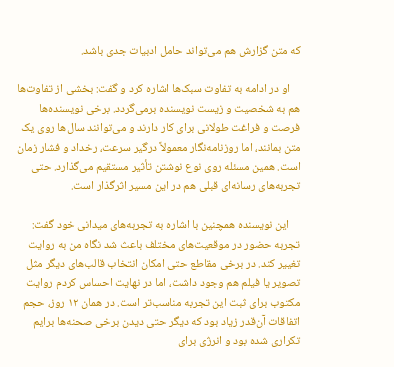که متن گزارش هم می‌تواند حامل ادبیات جدی باشد.

    او در ادامه به تفاوت سبک‌ها اشاره کرد و گفت: بخشی از تفاوت‌ها هم به شخصیت و زیست نویسنده برمی‌گردد. برخی نویسنده‌ها فرصت و فراغت طولانی برای کار دارند و می‌توانند سال‌ها روی یک متن بمانند، اما روزنامه‌نگار معمولاً درگیر سرعت، رخداد و فشار زمان است. همین مسئله روی نوع نوشتن تأثیر مستقیم می‌گذارد. حتی تجربه‌های رسانه‌ای قبلی هم در این مسیر اثرگذار است.

    این نویسنده همچنین با اشاره به تجربه‌های میدانی خود گفت: تجربه حضور در موقعیت‌های مختلف باعث شد نگاه من به روایت تغییر کند. در برخی مقاطع حتی امکان انتخاب قالب‌های دیگر مثل تصویر یا فیلم هم وجود داشت، اما در نهایت احساس کردم روایت مکتوب برای ثبت این تجربه مناسب‌تر است. در همان ۱۲ روز، حجم اتفاقات آن‌قدر زیاد بود که دیگر حتی دیدن برخی صحنه‌ها برایم تکراری شده بود و انرژی برای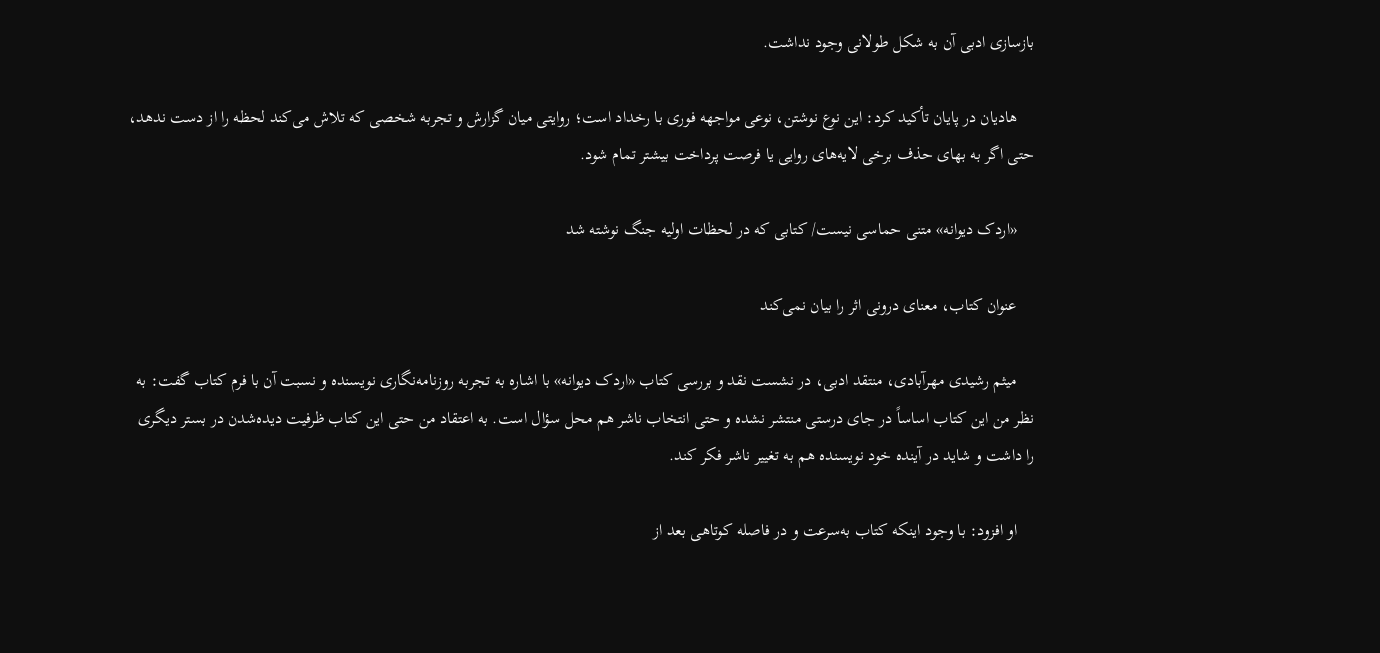بازسازی ادبی آن به شکل طولانی وجود نداشت.

    هادیان در پایان تأکید کرد: این نوع نوشتن، نوعی مواجهه فوری با رخداد است؛ روایتی میان گزارش و تجربه شخصی که تلاش می‌کند لحظه را از دست ندهد، حتی اگر به بهای حذف برخی لایه‌های روایی یا فرصت پرداخت بیشتر تمام شود.

    «اردک دیوانه» متنی حماسی نیست/ کتابی که در لحظات اولیه جنگ نوشته شد

    عنوان کتاب، معنای درونی اثر را بیان نمی‌کند

    میثم رشیدی مهرآبادی، منتقد ادبی، در نشست نقد و بررسی کتاب «اردک دیوانه» با اشاره به تجربه روزنامه‌نگاری نویسنده و نسبت آن با فرم کتاب گفت: به نظر من این کتاب اساساً در جای درستی منتشر نشده و حتی انتخاب ناشر هم محل سؤال است. به اعتقاد من حتی این کتاب ظرفیت دیده‌شدن در بستر دیگری را داشت و شاید در آینده خود نویسنده هم به تغییر ناشر فکر کند.

    او افزود: با وجود اینکه کتاب به‌سرعت و در فاصله کوتاهی بعد از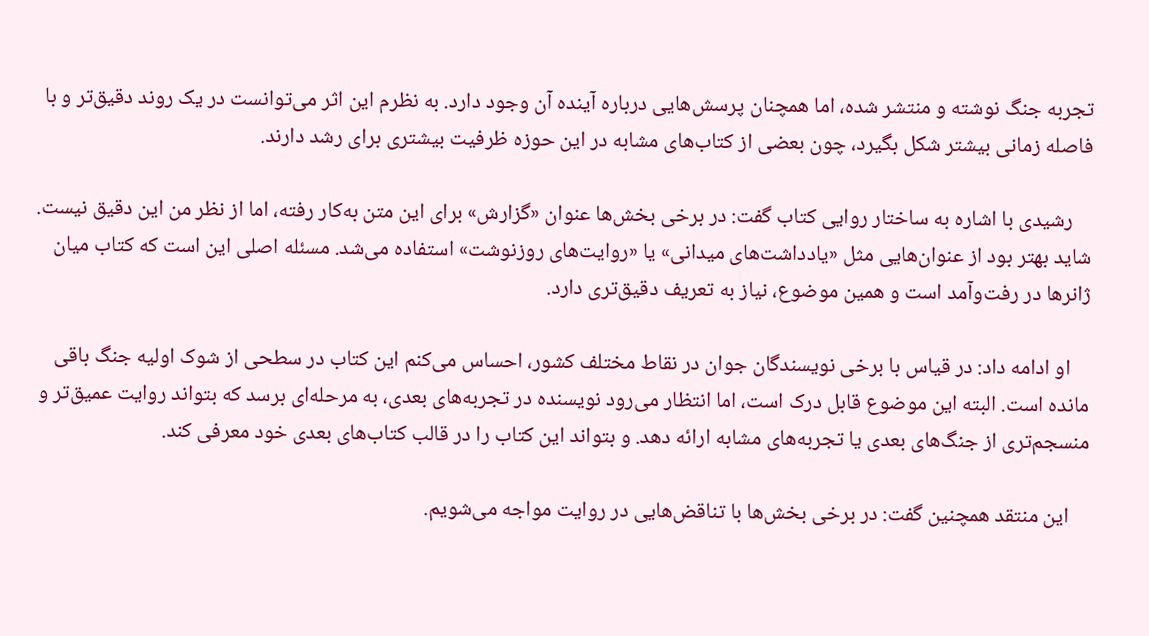تجربه جنگ نوشته و منتشر شده، اما همچنان پرسش‌هایی درباره آینده آن وجود دارد. به نظرم این اثر می‌توانست در یک روند دقیق‌تر و با فاصله زمانی بیشتر شکل بگیرد، چون بعضی از کتاب‌های مشابه در این حوزه ظرفیت بیشتری برای رشد دارند.

    رشیدی با اشاره به ساختار روایی کتاب گفت: در برخی بخش‌ها عنوان «گزارش» برای این متن به‌کار رفته، اما از نظر من این دقیق نیست. شاید بهتر بود از عنوان‌هایی مثل «یادداشت‌های میدانی» یا «روایت‌های روزنوشت» استفاده می‌شد. مسئله اصلی این است که کتاب میان ژانرها در رفت‌وآمد است و همین موضوع، نیاز به تعریف دقیق‌تری دارد.

    او ادامه داد: در قیاس با برخی نویسندگان جوان در نقاط مختلف کشور، احساس می‌کنم این کتاب در سطحی از شوک اولیه جنگ باقی مانده است. البته این موضوع قابل درک است، اما انتظار می‌رود نویسنده در تجربه‌های بعدی، به مرحله‌ای برسد که بتواند روایت عمیق‌تر و منسجم‌تری از جنگ‌های بعدی یا تجربه‌های مشابه ارائه دهد. و بتواند این کتاب را در قالب کتاب‌های بعدی خود معرفی کند.

    این منتقد همچنین گفت: در برخی بخش‌ها با تناقض‌هایی در روایت مواجه می‌شویم.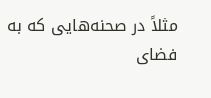مثلاً در صحنه‌هایی که به فضای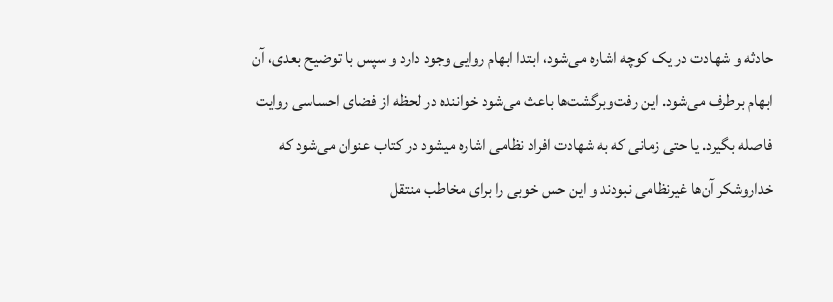حادثه و شهادت در یک کوچه اشاره می‌شود، ابتدا ابهام روایی وجود دارد و سپس با توضیح بعدی، آن ابهام برطرف می‌شود. این رفت‌وبرگشت‌ها باعث می‌شود خواننده در لحظه از فضای احساسی روایت فاصله بگیرد. یا حتی زمانی که به شهادت افراد نظامی اشاره میشود در کتاب عنوان می‌شود که خداروشکر آن‌ها غیرنظامی نبودند و این حس خوبی را برای مخاطب منتقل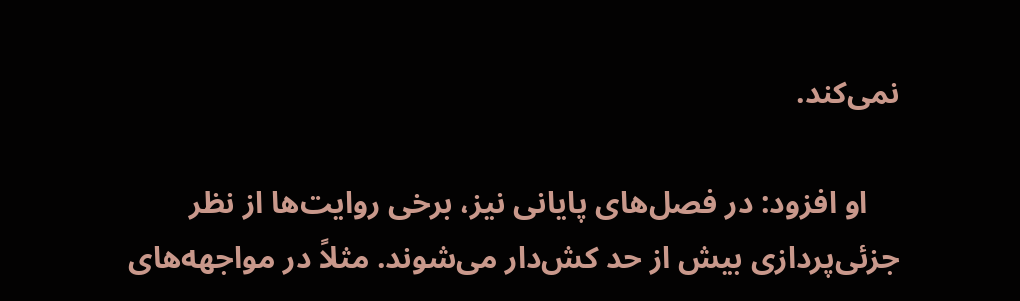نمی‌کند.

    او افزود: در فصل‌های پایانی نیز، برخی روایت‌ها از نظر جزئی‌پردازی بیش از حد کش‌دار می‌شوند. مثلاً در مواجهه‌های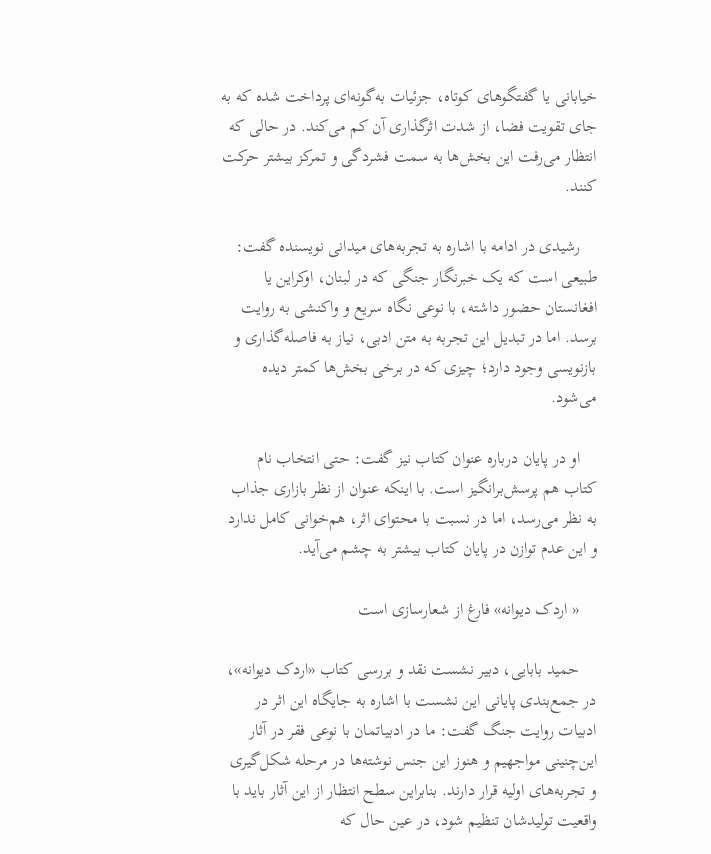خیابانی یا گفتگوهای کوتاه، جزئیات به‌گونه‌ای پرداخت شده که به جای تقویت فضا، از شدت اثرگذاری آن کم می‌کند. در حالی که انتظار می‌رفت این بخش‌ها به سمت فشردگی و تمرکز بیشتر حرکت کنند.

    رشیدی در ادامه با اشاره به تجربه‌های میدانی نویسنده گفت: طبیعی است که یک خبرنگار جنگی که در لبنان، اوکراین یا افغانستان حضور داشته، با نوعی نگاه سریع و واکنشی به روایت برسد. اما در تبدیل این تجربه به متن ادبی، نیاز به فاصله‌گذاری و بازنویسی وجود دارد؛ چیزی که در برخی بخش‌ها کمتر دیده می‌شود.

    او در پایان درباره عنوان کتاب نیز گفت: حتی انتخاب نام کتاب هم پرسش‌برانگیز است. با اینکه عنوان از نظر بازاری جذاب به نظر می‌رسد، اما در نسبت با محتوای اثر، هم‌خوانی کامل ندارد و این عدم توازن در پایان کتاب بیشتر به چشم می‌آید.

    « اردک دیوانه» فارغ از شعارسازی است

    حمید بابایی، دبیر نشست نقد و بررسی کتاب «اردک دیوانه»، در جمع‌بندی پایانی این نشست با اشاره به جایگاه این اثر در ادبیات روایت جنگ گفت: ما در ادبیاتمان با نوعی فقر در آثار این‌چنینی مواجهیم و هنوز این جنس نوشته‌ها در مرحله شکل‌گیری و تجربه‌های اولیه قرار دارند. بنابراین سطح انتظار از این آثار باید با واقعیت تولیدشان تنظیم شود، در عین حال که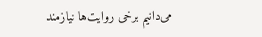می‌دانیم برخی روایت‌ها نیازمند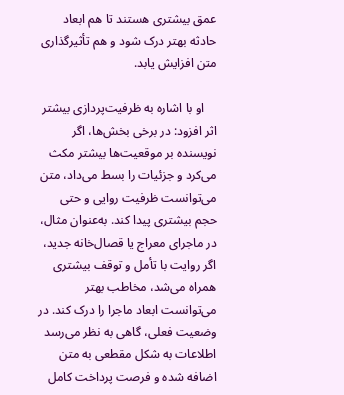عمق بیشتری هستند تا هم ابعاد حادثه بهتر درک شود و هم تأثیرگذاری متن افزایش یابد.

    او با اشاره به ظرفیت‌پردازی بیشتر اثر افزود: در برخی بخش‌ها، اگر نویسنده بر موقعیت‌ها بیشتر مکث می‌کرد و جزئیات را بسط می‌داد، متن می‌توانست ظرفیت روایی و حتی حجم بیشتری پیدا کند. به‌عنوان مثال، در ماجرای معراج یا قصال‌خانه جدید، اگر روایت با تأمل و توقف بیشتری همراه می‌شد، مخاطب بهتر می‌توانست ابعاد ماجرا را درک کند. در وضعیت فعلی، گاهی به نظر می‌رسد اطلاعات به شکل مقطعی به متن اضافه شده و فرصت پرداخت کامل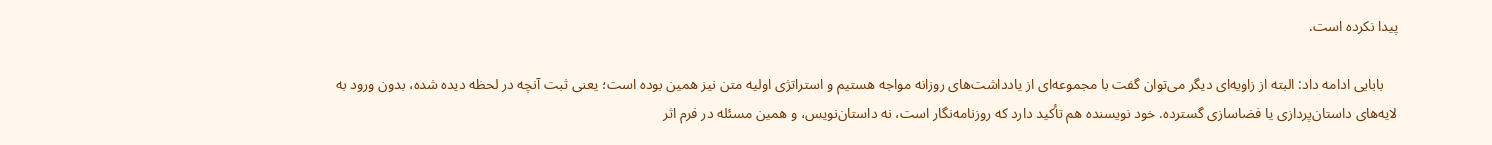پیدا نکرده است.

    بابایی ادامه داد: البته از زاویه‌ای دیگر می‌توان گفت با مجموعه‌ای از یادداشت‌های روزانه مواجه هستیم و استراتژی اولیه متن نیز همین بوده است؛ یعنی ثبت آنچه در لحظه دیده شده، بدون ورود به لایه‌های داستان‌پردازی یا فضاسازی گسترده. خود نویسنده هم تأکید دارد که روزنامه‌نگار است، نه داستان‌نویس، و همین مسئله در فرم اثر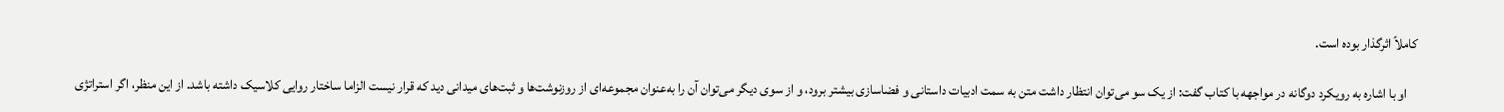کاملاً اثرگذار بوده است.

    او با اشاره به رویکرد دوگانه در مواجهه با کتاب گفت: از یک سو می‌توان انتظار داشت متن به سمت ادبیات داستانی و فضاسازی بیشتر برود، و از سوی دیگر می‌توان آن را به‌عنوان مجموعه‌ای از روزنوشت‌ها و ثبت‌های میدانی دید که قرار نیست الزاما ساختار روایی کلاسیک داشته باشد. از این منظر، اگر استراتژی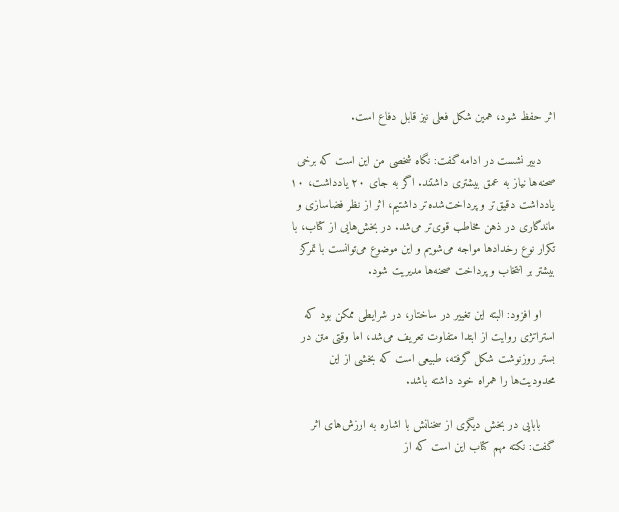اثر حفظ شود، همین شکل فعلی نیز قابل دفاع است.

    دبیر نشست در ادامه گفت: نگاه شخصی من این است که برخی صحنه‌ها نیاز به عمق بیشتری داشتند. اگر به جای ۲۰ یادداشت، ۱۰ یادداشت دقیق‌تر و پرداخت‌شده‌تر داشتیم، اثر از نظر فضاسازی و ماندگاری در ذهن مخاطب قوی‌تر می‌شد. در بخش‌هایی از کتاب، با تکرار نوع رخدادها مواجه می‌شویم و این موضوع می‌توانست با تمرکز بیشتر بر انتخاب و پرداخت صحنه‌ها مدیریت شود.

    او افزود: البته این تغییر در ساختار، در شرایطی ممکن بود که استراتژی روایت از ابتدا متفاوت تعریف می‌شد، اما وقتی متن در بستر روزنوشت شکل گرفته، طبیعی است که بخشی از این محدودیت‌ها را همراه خود داشته باشد.

    بابایی در بخش دیگری از سخنانش با اشاره به ارزش‌های اثر گفت: نکته مهم کتاب این است که از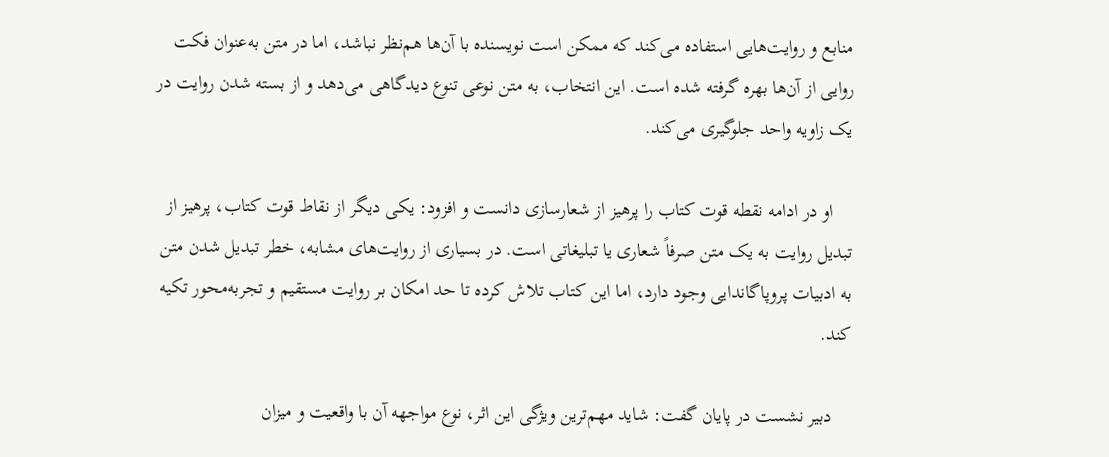منابع و روایت‌هایی استفاده می‌کند که ممکن است نویسنده با آن‌ها هم‌نظر نباشد، اما در متن به‌عنوان فکت روایی از آن‌ها بهره گرفته شده است. این انتخاب، به متن نوعی تنوع دیدگاهی می‌دهد و از بسته شدن روایت در یک زاویه واحد جلوگیری می‌کند.

    او در ادامه نقطه قوت کتاب را پرهیز از شعارسازی دانست و افزود: یکی دیگر از نقاط قوت کتاب، پرهیز از تبدیل روایت به یک متن صرفاً شعاری یا تبلیغاتی است. در بسیاری از روایت‌های مشابه، خطر تبدیل شدن متن به ادبیات پروپاگاندایی وجود دارد، اما این کتاب تلاش کرده تا حد امکان بر روایت مستقیم و تجربه‌محور تکیه کند.

    دبیر نشست در پایان گفت: شاید مهم‌ترین ویژگی این اثر، نوع مواجهه آن با واقعیت و میزان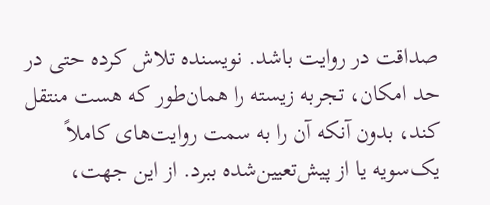صداقت در روایت باشد. نویسنده تلاش کرده حتی در حد امکان، تجربه زیسته را همان‌طور که هست منتقل کند، بدون آنکه آن را به سمت روایت‌های کاملاً یک‌سویه یا از پیش‌تعیین‌شده ببرد. از این جهت،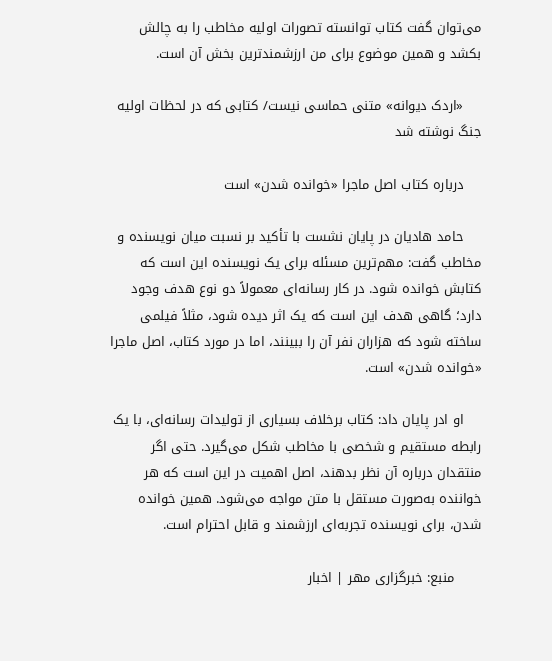می‌توان گفت کتاب توانسته تصورات اولیه مخاطب را به چالش بکشد و همین موضوع برای من ارزشمندترین بخش آن است.

    «اردک دیوانه» متنی حماسی نیست/ کتابی که در لحظات اولیه جنگ نوشته شد

    درباره کتاب اصل ماجرا «خوانده شدن» است

    حامد هادیان در پایان نشست با تأکید بر نسبت میان نویسنده و مخاطب گفت: مهم‌ترین مسئله برای یک نویسنده این است که کتابش خوانده شود. در کار رسانه‌ای معمولاً دو نوع هدف وجود دارد؛ گاهی هدف این است که یک اثر دیده شود، مثلاً فیلمی ساخته شود که هزاران نفر آن را ببینند، اما در مورد کتاب، اصل ماجرا «خوانده شدن» است.

    او ادر پایان داد: کتاب برخلاف بسیاری از تولیدات رسانه‌ای، با یک رابطه مستقیم و شخصی با مخاطب شکل می‌گیرد. حتی اگر منتقدان درباره آن نظر بدهند، اصل اهمیت در این است که هر خواننده به‌صورت مستقل با متن مواجه می‌شود. همین خوانده شدن، برای نویسنده تجربه‌ای ارزشمند و قابل احترام است.

      منبع: خبرگزاری مهر | اخبار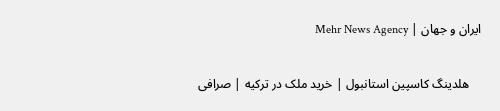ایران و جهان | Mehr News Agency

    هلدینگ کاسپین استانبول | خرید ملک در ترکیه | صرافی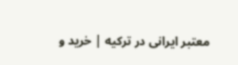معتبر ایرانی در ترکیه | خرید و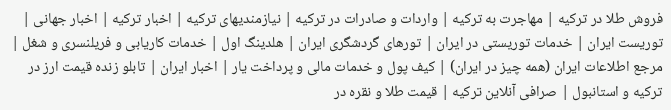فروش طلا در ترکیه | مهاجرت به ترکیه | واردات و صادرات در ترکیه | نیازمندیهای ترکیه | اخبار ترکیه | اخبار جهانی | توریست ایران | خدمات توریستی در ایران | تورهای گردشگری ایران | هلدینگ اول | خدمات کاریابی و فریلنسری و شغل | مرجع اطلاعات ایران (همه چیز در ایران) | کیف پول و خدمات مالی و پرداخت یار | اخبار ایران | تابلو زنده قیمت ارز در ترکیه و استانبول | صرافی آنلاین ترکیه | قیمت طلا و نقره در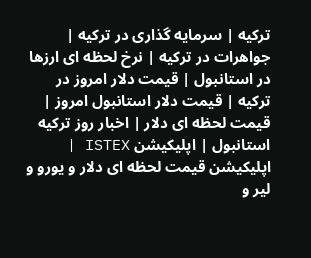ترکیه | سرمایه گذاری در ترکیه | جواهرات در ترکیه | نرخ لحظه ای ارزها در استانبول | قیمت دلار امروز در ترکیه | قیمت دلار استانبول امروز | قیمت لحظه ای دلار | اخبار روز ترکیه استانبول | اپلیکیشن ISTEX | اپلیکیشن قیمت لحظه ای دلار و یورو و لیر و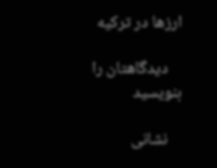ارزها در ترکیه

    دیدگاهتان را بنویسید

    نشانی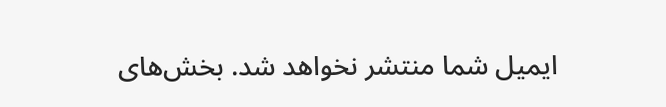ایمیل شما منتشر نخواهد شد. بخش‌های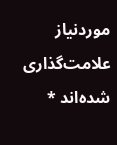موردنیاز علامت‌گذاری شده‌اند *